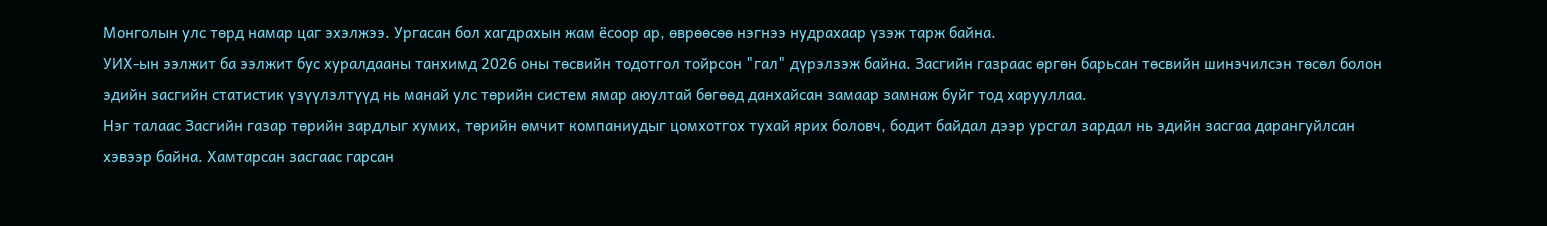Монголын улс төрд намар цаг эхэлжээ. Ургасан бол хагдрахын жам ёсоор ар, өврөөсөө нэгнээ нудрахаар үзэж тарж байна.
УИХ-ын ээлжит ба ээлжит бус хуралдааны танхимд 2026 оны төсвийн тодотгол тойрсон "гал" дүрэлзэж байна. Засгийн газраас өргөн барьсан төсвийн шинэчилсэн төсөл болон эдийн засгийн статистик үзүүлэлтүүд нь манай улс төрийн систем ямар аюултай бөгөөд данхайсан замаар замнаж буйг тод харууллаа.
Нэг талаас Засгийн газар төрийн зардлыг хумих, төрийн өмчит компаниудыг цомхотгох тухай ярих боловч, бодит байдал дээр урсгал зардал нь эдийн засгаа дарангуйлсан хэвээр байна. Хамтарсан засгаас гарсан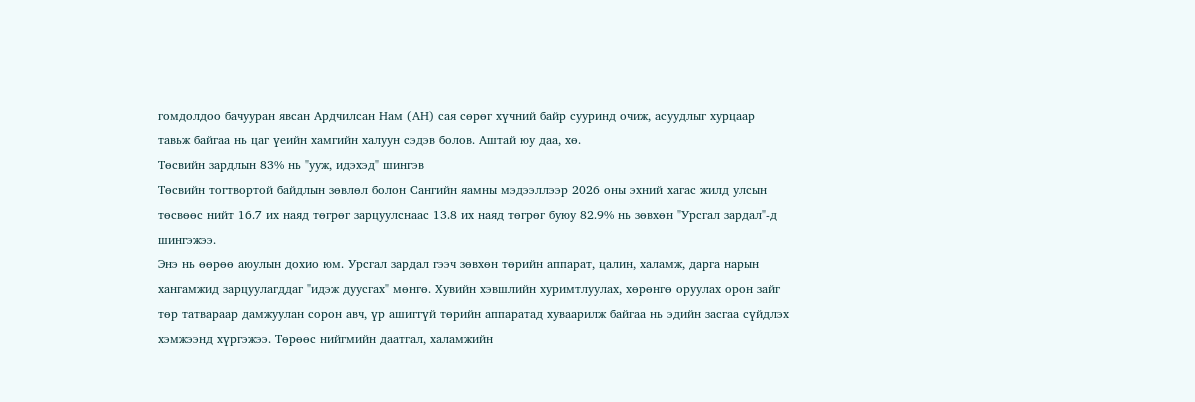гомдолдоо бачууран явсан Ардчилсан Нам (АН) сая сөрөг хүчний байр сууринд очиж, асуудлыг хурцаар тавьж байгаа нь цаг үеийн хамгийн халуун сэдэв болов. Аштай юу даа, хө.
Төсвийн зардлын 83% нь "ууж, идэхэд" шингэв
Төсвийн тогтвортой байдлын зөвлөл болон Сангийн яамны мэдээллээр 2026 оны эхний хагас жилд улсын төсвөөс нийт 16.7 их наяд төгрөг зарцуулснаас 13.8 их наяд төгрөг буюу 82.9% нь зөвхөн "Урсгал зардал"-д шингэжээ.
Энэ нь өөрөө аюулын дохио юм. Урсгал зардал гээч зөвхөн төрийн аппарат, цалин, халамж, дарга нарын хангамжид зарцуулагддаг "идэж дуусгах" мөнгө. Хувийн хэвшлийн хуримтлуулах, хөрөнгө оруулах орон зайг төр татвараар дамжуулан сорон авч, үр ашиггүй төрийн аппаратад хуваарилж байгаа нь эдийн засгаа сүйдлэх хэмжээнд хүргэжээ. Төрөөс нийгмийн даатгал, халамжийн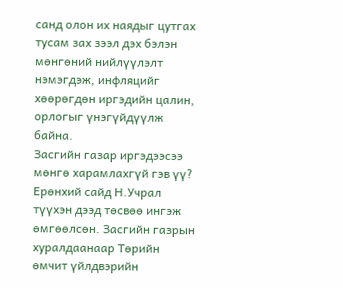санд олон их наядыг цутгах тусам зах зээл дэх бэлэн мөнгөний нийлүүлэлт нэмэгдэж, инфляцийг хөөрөгдөн иргэдийн цалин, орлогыг үнэгүйдүүлж байна.
Засгийн газар иргэдээсээ мөнгө харамлахгүй гэв үү?
Ерөнхий сайд Н.Учрал түүхэн дээд төсвөө ингэж өмгөөлсөн. Засгийн газрын хуралдаанаар Төрийн өмчит үйлдвэрийн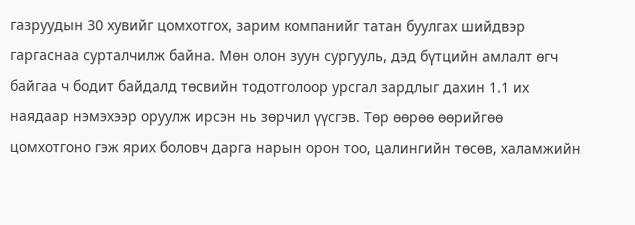газруудын 30 хувийг цомхотгох, зарим компанийг татан буулгах шийдвэр гаргаснаа сурталчилж байна. Мөн олон зуун сургууль, дэд бүтцийн амлалт өгч байгаа ч бодит байдалд төсвийн тодотголоор урсгал зардлыг дахин 1.1 их наядаар нэмэхээр оруулж ирсэн нь зөрчил үүсгэв. Төр өөрөө өөрийгөө цомхотгоно гэж ярих боловч дарга нарын орон тоо, цалингийн төсөв, халамжийн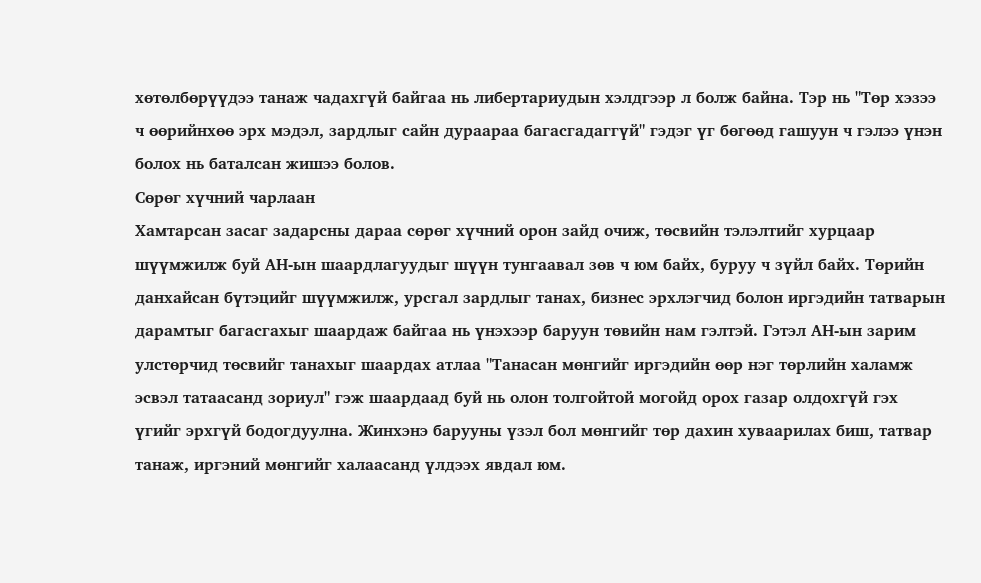хөтөлбөрүүдээ танаж чадахгүй байгаа нь либертариудын хэлдгээр л болж байна. Тэр нь "Төр хэзээ ч өөрийнхөө эрх мэдэл, зардлыг сайн дураараа багасгадаггүй" гэдэг үг бөгөөд гашуун ч гэлээ үнэн болох нь баталсан жишээ болов.
Сөрөг хүчний чарлаан
Хамтарсан засаг задарсны дараа сөрөг хүчний орон зайд очиж, төсвийн тэлэлтийг хурцаар шүүмжилж буй АН-ын шаардлагуудыг шүүн тунгаавал зөв ч юм байх, буруу ч зүйл байх. Төрийн данхайсан бүтэцийг шүүмжилж, урсгал зардлыг танах, бизнес эрхлэгчид болон иргэдийн татварын дарамтыг багасгахыг шаардаж байгаа нь үнэхээр баруун төвийн нам гэлтэй. Гэтэл АН-ын зарим улстөрчид төсвийг танахыг шаардах атлаа "Танасан мөнгийг иргэдийн өөр нэг төрлийн халамж эсвэл татаасанд зориул" гэж шаардаад буй нь олон толгойтой могойд орох газар олдохгүй гэх үгийг эрхгүй бодогдуулна. Жинхэнэ барууны үзэл бол мөнгийг төр дахин хуваарилах биш, татвар танаж, иргэний мөнгийг халаасанд үлдээх явдал юм.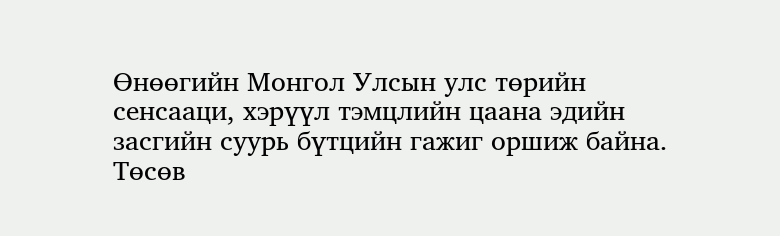Өнөөгийн Монгол Улсын улс төрийн сенсааци, хэрүүл тэмцлийн цаана эдийн засгийн суурь бүтцийн гажиг оршиж байна. Төсөв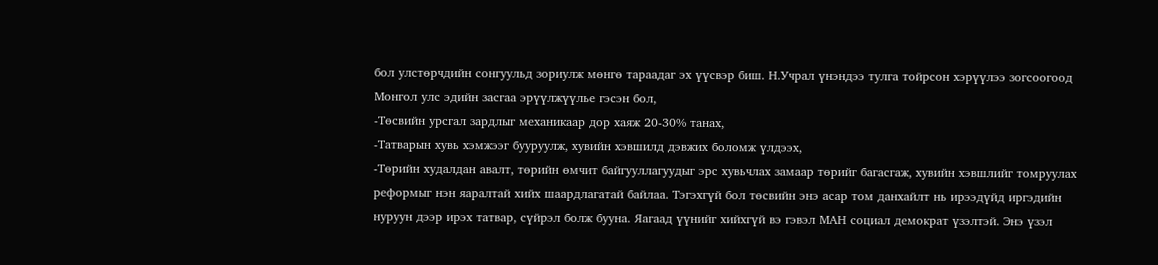бол улстөрчдийн сонгуульд зориулж мөнгө тараадаг эх үүсвэр биш. Н.Учрал үнэндээ тулга тойрсон хэрүүлээ зогсоогоод Монгол улс эдийн засгаа эрүүлжүүлье гэсэн бол,
-Төсвийн урсгал зардлыг механикаар дор хаяж 20-30% танах,
-Татварын хувь хэмжээг бууруулж, хувийн хэвшилд дэвжих боломж үлдээх,
-Төрийн худалдан авалт, төрийн өмчит байгууллагуудыг эрс хувьчлах замаар төрийг багасгаж, хувийн хэвшлийг томруулах реформыг нэн яаралтай хийх шаардлагатай байлаа. Тэгэхгүй бол төсвийн энэ асар том данхайлт нь ирээдүйд иргэдийн нуруун дээр ирэх татвар, сүйрэл болж бууна. Яагаад үүнийг хийхгүй вэ гэвэл МАН социал демократ үзэлтэй. Энэ үзэл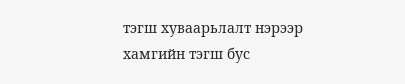тэгш хуваарьлалт нэрээр хамгийн тэгш бус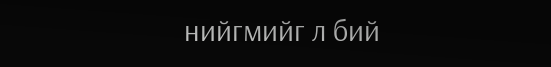нийгмийг л бий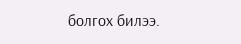болгох билээ.